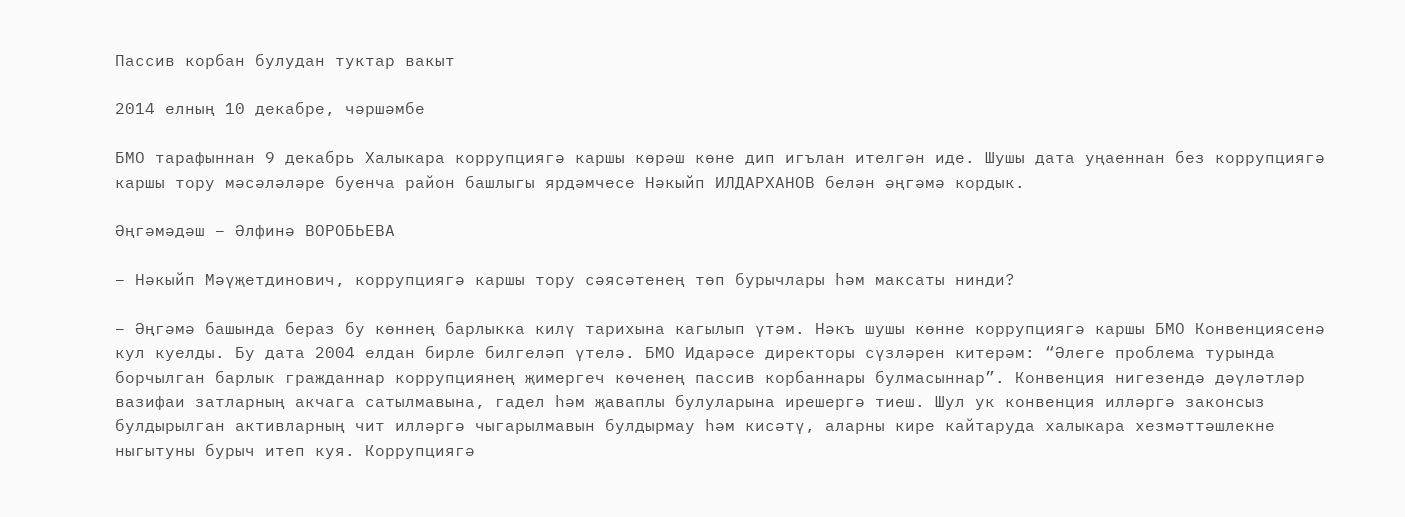Пассив корбан булудан туктар вакыт

2014 елның 10 декабре, чәршәмбе

БМО тарафыннан 9 декабрь Халыкара коррупциягә каршы көрәш көне дип игълан ителгән иде. Шушы дата уңаеннан без коррупциягә каршы тору мәсәләләре буенча район башлыгы ярдәмчесе Нәкыйп ИЛДАРХАНОВ белән әңгәмә кордык.

Әңгәмәдәш – Әлфинә ВОРОБЬЕВА

– Нәкыйп Мәүҗетдинович, коррупциягә каршы тору сәясәтенең төп бурычлары һәм максаты нинди?

– Әңгәмә башында бераз бу көннең барлыкка килү тарихына кагылып үтәм. Нәкъ шушы көнне коррупциягә каршы БМО Конвенциясенә кул куелды. Бу дата 2004 елдан бирле билгеләп үтелә. БМО Идарәсе директоры сүзләрен китерәм: “Әлеге проблема турында борчылган барлык гражданнар коррупциянең җимергеч көченең пассив корбаннары булмасыннар”. Конвенция нигезендә дәүләтләр вазифаи затларның акчага сатылмавына, гадел һәм җаваплы булуларына ирешергә тиеш. Шул ук конвенция илләргә законсыз булдырылган активларның чит илләргә чыгарылмавын булдырмау һәм кисәтү, аларны кире кайтаруда халыкара хезмәттәшлекне ныгытуны бурыч итеп куя. Коррупциягә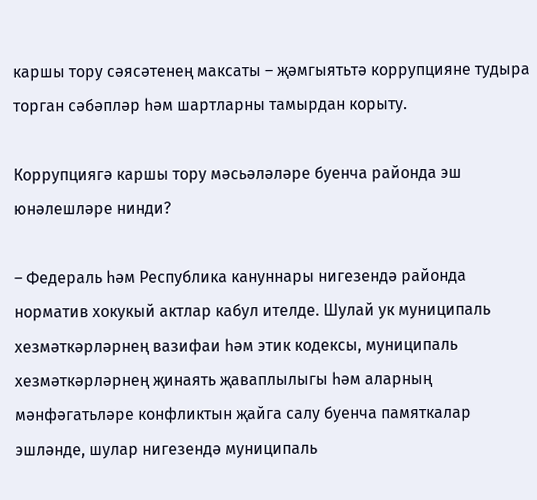каршы тору сәясәтенең максаты – җәмгыятьтә коррупцияне тудыра торган сәбәпләр һәм шартларны тамырдан корыту.

Коррупциягә каршы тору мәсьәләләре буенча районда эш юнәлешләре нинди?

– Федераль һәм Республика кануннары нигезендә районда норматив хокукый актлар кабул ителде. Шулай ук муниципаль хезмәткәрләрнең вазифаи һәм этик кодексы, муниципаль хезмәткәрләрнең җинаять җаваплылыгы һәм аларның мәнфәгатьләре конфликтын җайга салу буенча памяткалар эшләнде, шулар нигезендә муниципаль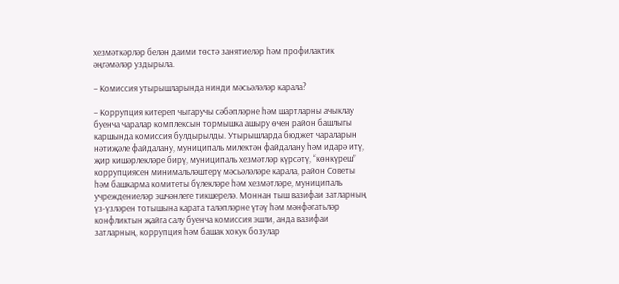хезмәткәрләр белән даими төстә занятиеләр һәм профилактик әңгәмәләр уздырыла.

– Комиссия утырышларында нинди мәсьәләләр карала?

– Коррупция китереп чыгаручы сәбәпләрне һәм шартларны ачыклау буенча чаралар комплексын тормышка ашыру өчен район башлыгы каршында комиссия булдырылды. Утырышларда бюджет чараларын нәтиҗәле файдалану, муниципаль милектән файдалану һәм идарә итү, җир кишәрлекләре бирү, муниципаль хезмәтләр күрсәтү, “көнкүреш” коррупциясен минимальләштерү мәсьәләләре карала, район Советы һәм башкарма комитеты бүлекләре һәм хезмәтләре, муниципаль учреждениеләр эшчәнлеге тикшерелә. Моннан тыш вазифаи затларның үз-үзләрен тотышына карата таләпләрне үтәү һәм мәнфәгатьләр конфликтын җайга салу буенча комиссия эшли, анда вазифаи затларның, коррупция һәм башак хокук бозулар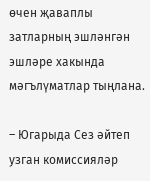өчен җаваплы затларның эшләнгән эшләре хакында мәгълүматлар тыңлана.

– Югарыда Сез әйтеп узган комиссияләр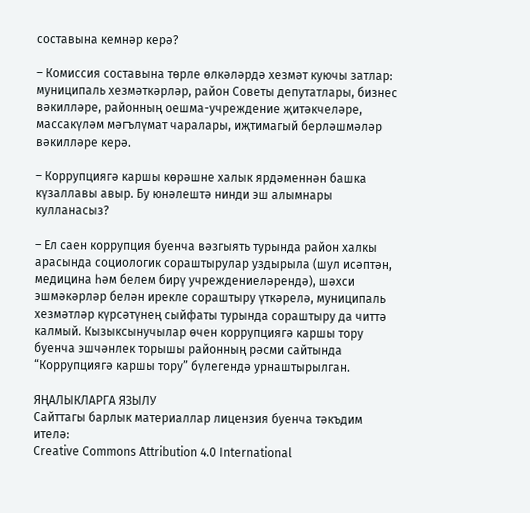составына кемнәр керә?

– Комиссия составына төрле өлкәләрдә хезмәт куючы затлар: муниципаль хезмәткәрләр, район Советы депутатлары, бизнес вәкилләре, районның оешма-учреждение җитәкчеләре, массакүләм мәгълүмат чаралары, иҗтимагый берләшмәләр вәкилләре керә.

– Коррупциягә каршы көрәшне халык ярдәменнән башка күзаллавы авыр. Бу юнәлештә нинди эш алымнары кулланасыз?

– Ел саен коррупция буенча вәзгыять турында район халкы арасында социологик сораштырулар уздырыла (шул исәптән, медицина һәм белем бирү учреждениеләрендә), шәхси эшмәкәрләр белән ирекле сораштыру үткәрелә, муниципаль хезмәтләр күрсәтүнең сыйфаты турында сораштыру да читтә калмый. Кызыксынучылар өчен коррупциягә каршы тору буенча эшчәнлек торышы районның рәсми сайтында “Коррупциягә каршы тору” бүлегендә урнаштырылган.

ЯҢАЛЫКЛАРГА ЯЗЫЛУ
Сайттагы барлык материаллар лицензия буенча тәкъдим ителә:
Creative Commons Attribution 4.0 International